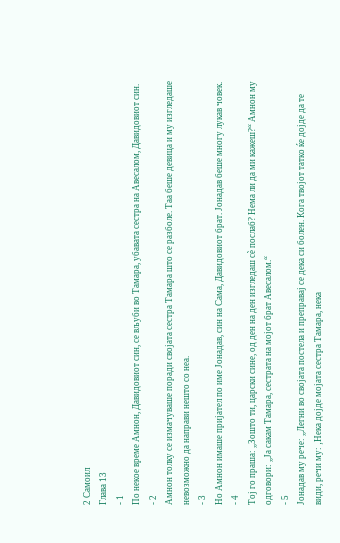2 Самоил
Глава 13
- 1
По некое време Амнон, Давидовиот син, се вљуби во Тамара, убавата сестра на Авесалом, Давидовиот син.
- 2
Амнон толку се измачуваше поради својата сестра Тамара што се разболе. Таа беше девица и му изгледаше невозможно да направи нешто со неа.
- 3
Но Амнон имаше пријател по име Јонадав, син на Сама, Давидовиот брат. Јонадав беше многу лукав човек.
- 4
Тој го праша: „Зошто ти, царски сине, од ден на ден изгледаш сѐ послаб? Нема ли да ми кажеш?“ Амнон му одговори: „Ја сакам Тамара, сестрата на мојот брат Авесалом.“
- 5
Јонадав му рече: „Легни во својата постела и преправај се дека си болен. Кога твојот татко ќе дојде да те види, речи му: ‚Нека дојде мојата сестра Тамара, нека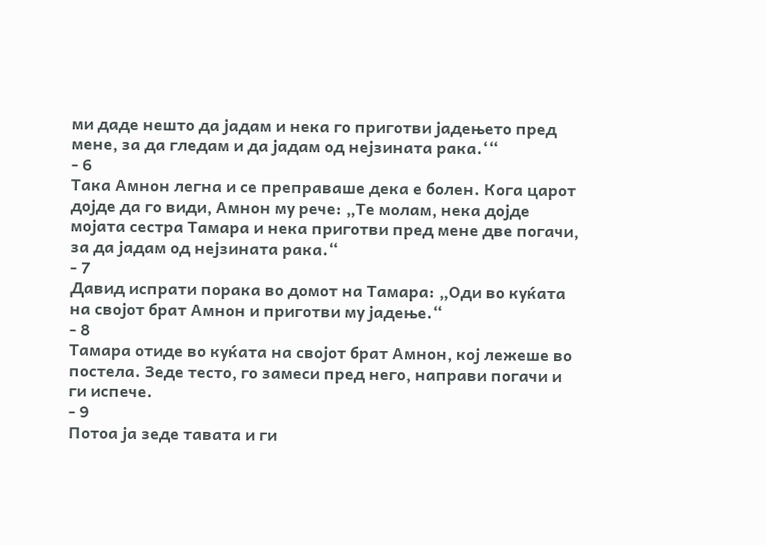ми даде нешто да јадам и нека го приготви јадењето пред мене, за да гледам и да јадам од нејзината рака.‘“
- 6
Така Амнон легна и се преправаше дека е болен. Кога царот дојде да го види, Амнон му рече: „Те молам, нека дојде мојата сестра Тамара и нека приготви пред мене две погачи, за да јадам од нејзината рака.“
- 7
Давид испрати порака во домот на Тамара: „Оди во куќата на својот брат Амнон и приготви му јадење.“
- 8
Тамара отиде во куќата на својот брат Амнон, кој лежеше во постела. Зеде тесто, го замеси пред него, направи погачи и ги испече.
- 9
Потоа ја зеде тавата и ги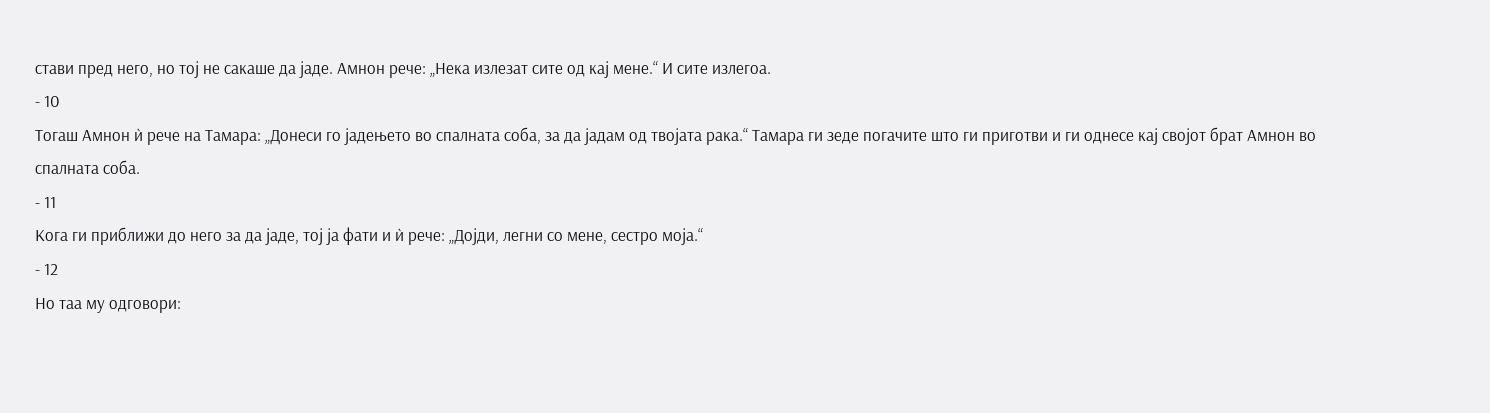стави пред него, но тој не сакаше да јаде. Амнон рече: „Нека излезат сите од кај мене.“ И сите излегоа.
- 10
Тогаш Амнон ѝ рече на Тамара: „Донеси го јадењето во спалната соба, за да јадам од твојата рака.“ Тамара ги зеде погачите што ги приготви и ги однесе кај својот брат Амнон во спалната соба.
- 11
Кога ги приближи до него за да јаде, тој ја фати и ѝ рече: „Дојди, легни со мене, сестро моја.“
- 12
Но таа му одговори: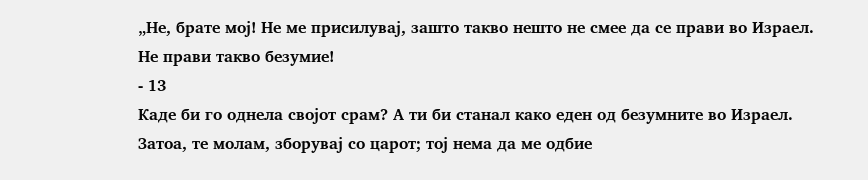„Не, брате мој! Не ме присилувај, зашто такво нешто не смее да се прави во Израел. Не прави такво безумие!
- 13
Каде би го однела својот срам? А ти би станал како еден од безумните во Израел. Затоа, те молам, зборувај со царот; тој нема да ме одбие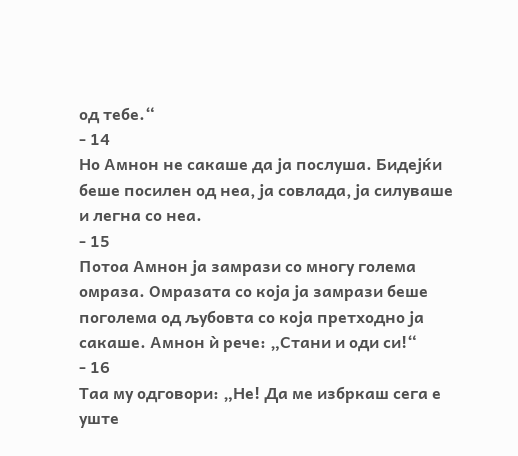од тебе.“
- 14
Но Амнон не сакаше да ја послуша. Бидејќи беше посилен од неа, ја совлада, ја силуваше и легна со неа.
- 15
Потоа Амнон ја замрази со многу голема омраза. Омразата со која ја замрази беше поголема од љубовта со која претходно ја сакаше. Амнон ѝ рече: „Стани и оди си!“
- 16
Таа му одговори: „Не! Да ме избркаш сега е уште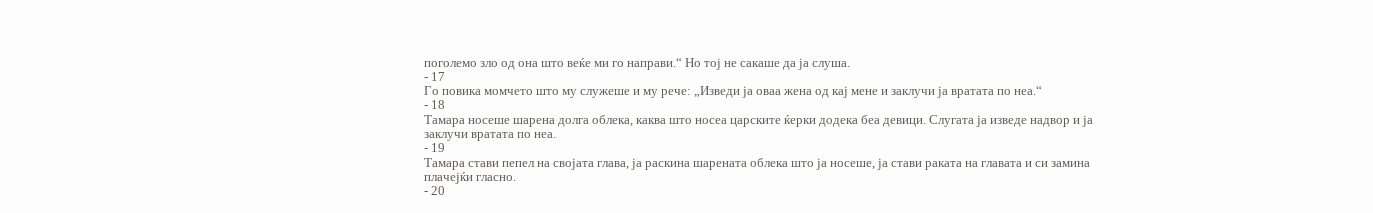поголемо зло од она што веќе ми го направи.“ Но тој не сакаше да ја слуша.
- 17
Го повика момчето што му служеше и му рече: „Изведи ја оваа жена од кај мене и заклучи ја вратата по неа.“
- 18
Тамара носеше шарена долга облека, каква што носеа царските ќерки додека беа девици. Слугата ја изведе надвор и ја заклучи вратата по неа.
- 19
Тамара стави пепел на својата глава, ја раскина шарената облека што ја носеше, ја стави раката на главата и си замина плачејќи гласно.
- 20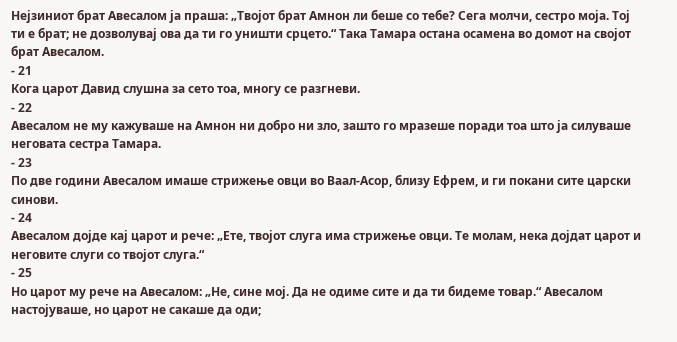Нејзиниот брат Авесалом ја праша: „Твојот брат Амнон ли беше со тебе? Сега молчи, сестро моја. Тој ти е брат; не дозволувај ова да ти го уништи срцето.“ Така Тамара остана осамена во домот на својот брат Авесалом.
- 21
Кога царот Давид слушна за сето тоа, многу се разгневи.
- 22
Авесалом не му кажуваше на Амнон ни добро ни зло, зашто го мразеше поради тоа што ја силуваше неговата сестра Тамара.
- 23
По две години Авесалом имаше стрижење овци во Ваал-Асор, близу Ефрем, и ги покани сите царски синови.
- 24
Авесалом дојде кај царот и рече: „Ете, твојот слуга има стрижење овци. Те молам, нека дојдат царот и неговите слуги со твојот слуга.“
- 25
Но царот му рече на Авесалом: „Не, сине мој. Да не одиме сите и да ти бидеме товар.“ Авесалом настојуваше, но царот не сакаше да оди;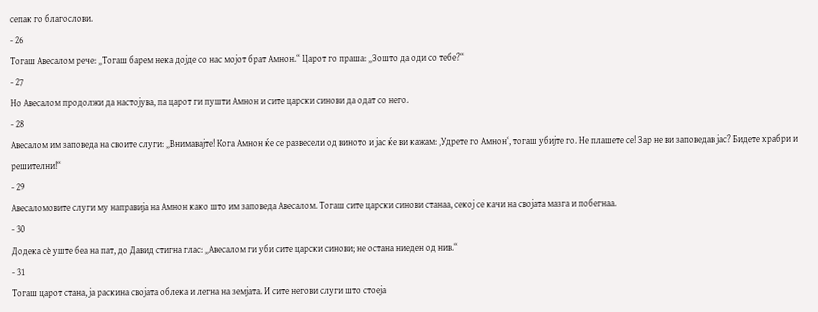сепак го благослови.
- 26
Тогаш Авесалом рече: „Тогаш барем нека дојде со нас мојот брат Амнон.“ Царот го праша: „Зошто да оди со тебе?“
- 27
Но Авесалом продолжи да настојува, па царот ги пушти Амнон и сите царски синови да одат со него.
- 28
Авесалом им заповеда на своите слуги: „Внимавајте! Кога Амнон ќе се развесели од виното и јас ќе ви кажам: ‚Удрете го Амнон‘, тогаш убијте го. Не плашете се! Зар не ви заповедав јас? Бидете храбри и решителни!“
- 29
Авесаломовите слуги му направија на Амнон како што им заповеда Авесалом. Тогаш сите царски синови станаа, секој се качи на својата мазга и побегнаа.
- 30
Додека сѐ уште беа на пат, до Давид стигна глас: „Авесалом ги уби сите царски синови; не остана ниеден од нив.“
- 31
Тогаш царот стана, ја раскина својата облека и легна на земјата. И сите негови слуги што стоеја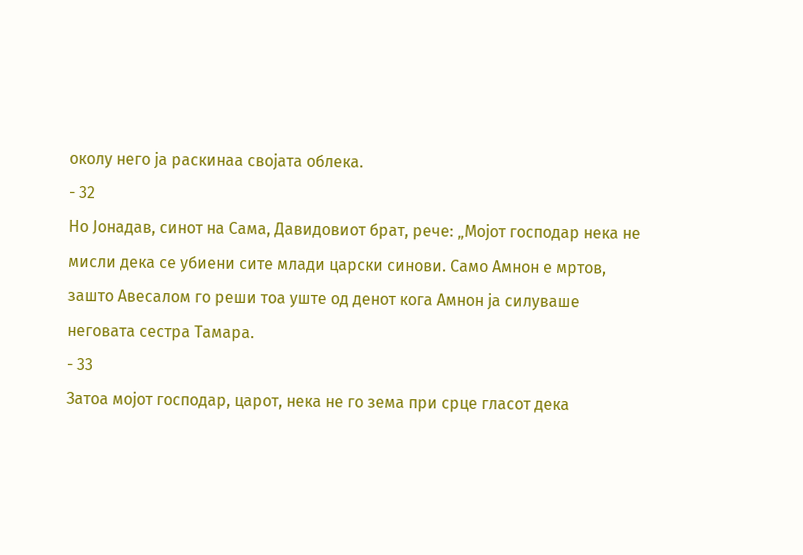околу него ја раскинаа својата облека.
- 32
Но Јонадав, синот на Сама, Давидовиот брат, рече: „Мојот господар нека не мисли дека се убиени сите млади царски синови. Само Амнон е мртов, зашто Авесалом го реши тоа уште од денот кога Амнон ја силуваше неговата сестра Тамара.
- 33
Затоа мојот господар, царот, нека не го зема при срце гласот дека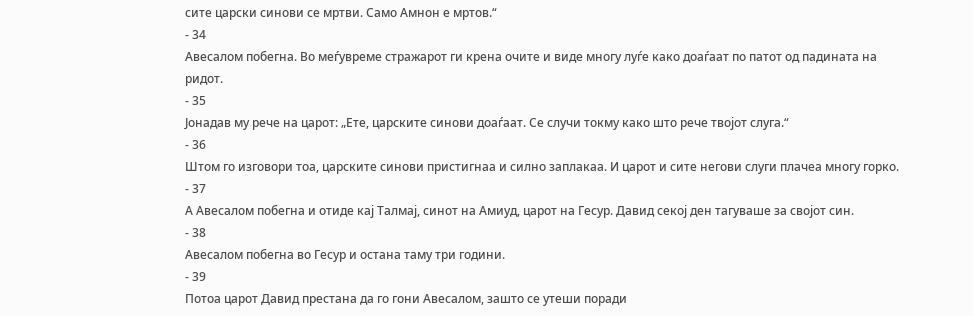сите царски синови се мртви. Само Амнон е мртов.“
- 34
Авесалом побегна. Во меѓувреме стражарот ги крена очите и виде многу луѓе како доаѓаат по патот од падината на ридот.
- 35
Јонадав му рече на царот: „Ете, царските синови доаѓаат. Се случи токму како што рече твојот слуга.“
- 36
Штом го изговори тоа, царските синови пристигнаа и силно заплакаа. И царот и сите негови слуги плачеа многу горко.
- 37
А Авесалом побегна и отиде кај Талмај, синот на Амиуд, царот на Гесур. Давид секој ден тагуваше за својот син.
- 38
Авесалом побегна во Гесур и остана таму три години.
- 39
Потоа царот Давид престана да го гони Авесалом, зашто се утеши поради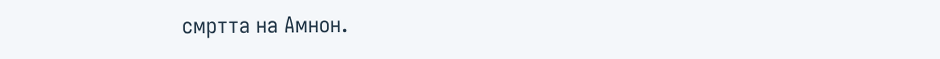смртта на Амнон.